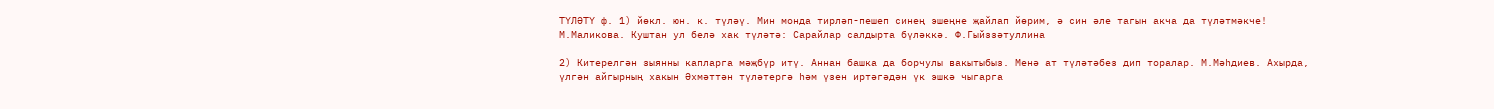ТҮЛӘТҮ ф. 1) йөкл. юн. к. түләү. Мин монда тирләп-пешеп синең эшеңне җайлап йөрим, ә син әле тагын акча да түләтмәкче! М.Маликова. Куштан ул белә хак түләтә: Сарайлар салдырта бүләккә. Ф.Гыйззәтуллина

2) Китерелгән зыянны капларга мәҗбүр итү. Аннан башка да борчулы вакытыбыз. Менә ат түләтәбез дип торалар. М.Мәһдиев. Ахырда, үлгән айгырның хакын Әхмәттән түләтергә һәм үзен иртәгәдән үк эшкә чыгарга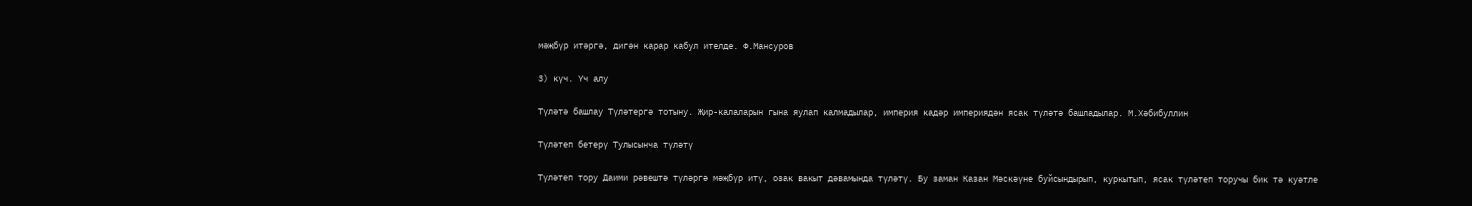мәҗбүр итәргә, дигән карар кабул ителде. Ф.Мансуров

3) күч. Үч алу

Түләтә башлау Түләтергә тотыну. Җир-калаларын гына яулап калмадылар, империя кадәр империядән ясак түләтә башладылар. М.Хәбибуллин

Түләтеп бетерү Тулысынча түләтү

Түләтеп тору Даими рәвештә түләргә мәҗбүр итү, озак вакыт дәвамында түләтү. Бу заман Казан Мәскәүне буйсындырып, куркытып, ясак түләтеп торучы бик тә куәтле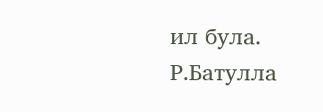ил була. Р.Батулла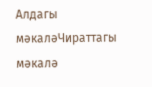Алдагы мәкаләЧираттагы мәкалә